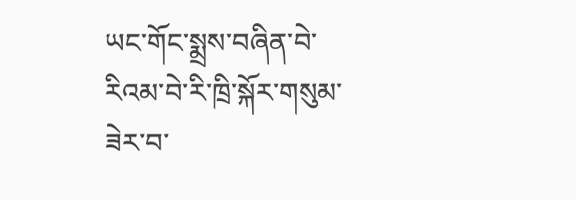ཡང་གོང་སྨྲས་བཞིན་བེ་རིའམ་བེ་རི་ཁྲི་སྐོར་གསུམ་ཟེར་བ་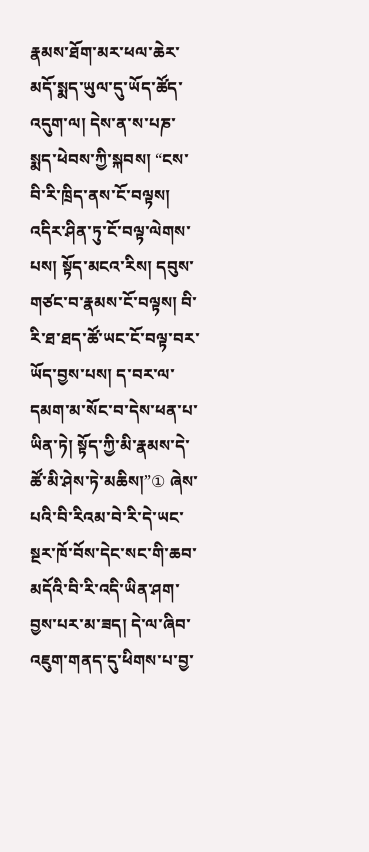རྣམས་ཐོག་མར་ཕལ་ཆེར་མདོ་སྨད་ཡུལ་དུ་ཡོད་ཚོད་འདུག་ལ། དེས་ན་ས་པཎ་སྨད་ཕེབས་ཀྱི་སྐབས། “ངས་བི་རི་ཁྲིད་ནས་ངོ་བལྟས། འདིར་ཤིན་ཏུ་ངོ་བལྟ་ལེགས་པས། སྟོད་མངའ་རིས། དབུས་གཙང་བ་རྣམས་ངོ་བལྟས། བི་རི་ཐ་ཐད་ཚོ་ཡང་ངོ་བལྟ་བར་ཡོད་བྱས་པས། ད་བར་ལ་དམག་མ་སོང་བ་དེས་ཕན་པ་ཡིན་ཏེ། སྟོད་ཀྱི་མི་རྣམས་དེ་ཚོ་མི་ཤེས་ཏེ་མཆིས།”① ཞེས་པའི་བི་རིའམ་བེ་རི་དེ་ཡང་སྔར་ཁོ་བོས་དེང་སང་གི་ཆབ་མདོའི་བི་རི་འདི་ཡིན་ཤག་བྱས་པར་མ་ཟད། དེ་ལ་ཞིབ་འཇུག་གནད་དུ་ཕིགས་པ་བྱ་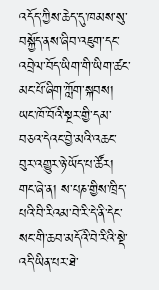འདོད་ཀྱིས་ཆེད་དུ་ཁམས་སུ་བསྐྱོད་ནས་ཞིབ་འཇུག་དང་འབྲེལ་བོད་ཡིག་གི་ཡིག་ཚང་མང་པོ་ཞིག་ཀློག་སྐབས། ཡང་ཁོ་བོའི་སྔར་གྱི་དམ་བཅའ་དེའང་བྱེ་མའི་འཆང་བུར་འགྱུར་ཉེ་ཡོད་པ་ཚོར། གང་ཞེ་ན། ས་པཎ་གྱིས་ཁྲིད་པའི་བི་རིའམ་བེ་རི་དེ་ནི་དེང་སང་གི་ཆབ་མདོའི་བེ་རིའི་སྡེ་འདི་ཡིན་པར་ཐེ་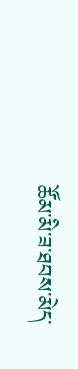ཚོམ་མི་ཟ་ཐབས་མེད་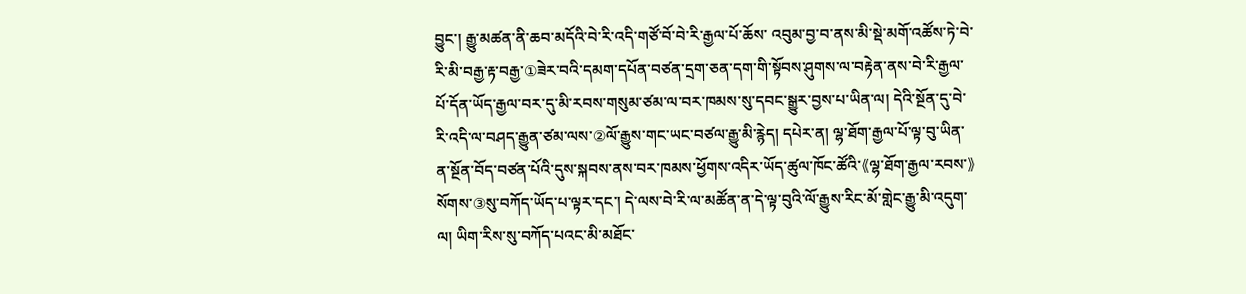བྱུང་། རྒྱུ་མཚན་ནི་ཆབ་མདོའི་བེ་རི་འདི་གཙོ་བོ་བེ་རི་རྒྱལ་པོ་ཆོས་ འབུམ་བྱ་བ་ནས་མི་སྡེ་མགོ་འཚོས་ཏེ་བེ་རི་མི་བརྒྱ་རྟ་བརྒྱ་①ཟེར་བའི་དམག་དཔོན་བཙན་དྲག་ཅན་དག་གི་སྟོབས་ཤུགས་ལ་བརྟེན་ནས་བེ་རི་རྒྱལ་པོ་དོན་ཡོད་རྒྱལ་བར་དུ་མི་རབས་གསུམ་ཙམ་ལ་བར་ཁམས་སུ་དབང་སྒྱུར་བྱས་པ་ཡིན་ལ། དེའི་སྔོན་དུ་བེ་རི་འདི་ལ་བཤད་རྒྱུན་ཙམ་ལས་②ལོ་རྒྱུས་གང་ཡང་བཙལ་རྒྱུ་མི་རྙེད། དཔེར་ན། ལྷ་ཐོག་རྒྱལ་པོ་ལྟ་བུ་ཡིན་ན་སྔོན་བོད་བཙན་པོའི་དུས་སྐབས་ནས་བར་ཁམས་ཕྱོགས་འདིར་ཡོད་ཚུལ་ཁོང་ཚོའི་《ལྷ་ཐོག་རྒྱལ་རབས་》སོགས་③སུ་བཀོད་ཡོད་པ་ལྟར་དང་། དེ་ལས་བེ་རི་ལ་མཚོན་ན་དེ་ལྟ་བུའི་ལོ་རྒྱུས་རིང་མོ་གླེང་རྒྱུ་མི་འདུག་ལ། ཡིག་རིས་སུ་བཀོད་པའང་མི་མཐོང་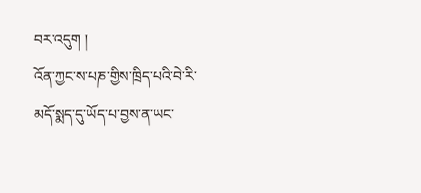བར་འདུག །
འོན་ཀྱང་ས་པཎ་གྱིས་ཁྲིད་པའི་བེ་རི་མདོ་སྨད་དུ་ཡོད་པ་བྱས་ན་ཡང་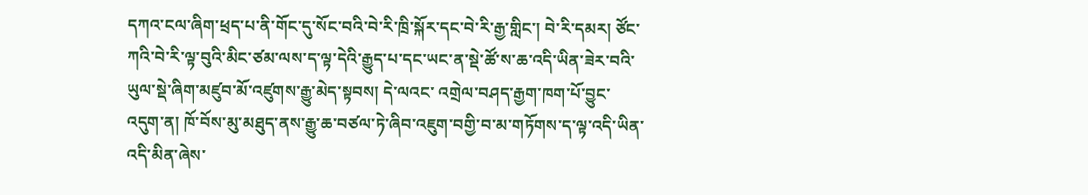དཀའ་ངལ་ཞིག་ཕྲད་པ་ནི་གོང་དུ་སོང་བའི་བེ་རི་ཁྲི་སྐོར་དང་བེ་རི་རྒྱ་གླིང་། བེ་རི་དམར། ཙོང་ཀའི་བེ་རི་ལྟ་བུའི་མིང་ཙམ་ལས་ད་ལྟ་དེའི་རྒྱུད་པ་དང་ཡང་ན་སྡེ་ཚོ་ས་ཆ་འདི་ཡིན་ཟེར་བའི་ཡུལ་སྡེ་ཞིག་མཛུབ་མོ་འཛུགས་རྒྱུ་མེད་སྟབས། དེ་ལའང་ འགྲེལ་བཤད་རྒྱག་ཁག་པོ་བྱུང་འདུག་ན། ཁོ་བོས་མུ་མཐུད་ནས་རྒྱུ་ཆ་བཙལ་ཏེ་ཞིབ་འཇུག་བགྱི་བ་མ་གཏོགས་ད་ལྟ་འདི་ཡིན་འདི་མིན་ཞེས་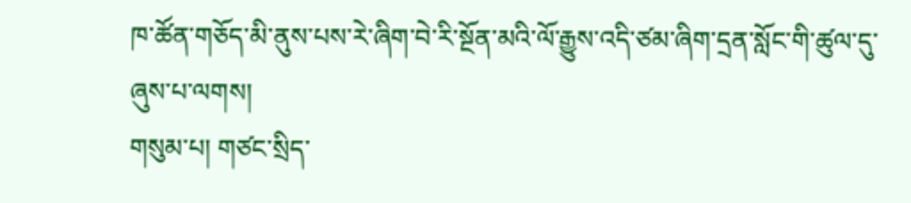ཁ་ཚོན་གཅོད་མི་ནུས་པས་རེ་ཞིག་བེ་རི་སྔོན་མའི་ལོ་རྒྱུས་འདི་ཙམ་ཞིག་དྲན་སློང་གི་ཚུལ་དུ་ཞུས་པ་ལགས།
གསུམ་པ། གཙང་སྲིད་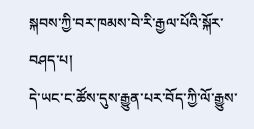སྐབས་ཀྱི་བར་ཁམས་བེ་རི་རྒྱལ་པོའི་སྐོར་བཤད་པ།
དེ་ཡང་ང་ཚོས་དུས་རྒྱུན་པར་བོད་ཀྱི་ལོ་རྒྱུས་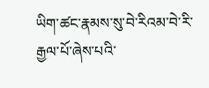ཡིག་ཚང་རྣམས་སུ་བེ་རིའམ་བེ་རི་རྒྱལ་པོ་ཞེས་པའི་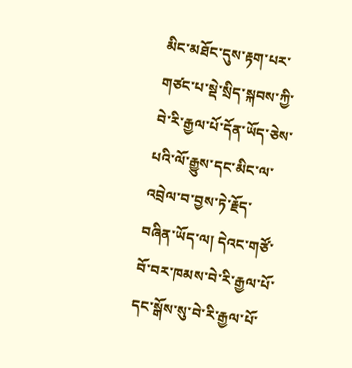མིང་མཐོང་དུས་རྟག་པར་གཙང་པ་སྡེ་སྲིད་སྐབས་ཀྱི་བེ་རི་རྒྱལ་པོ་དོན་ཡོད་ཅེས་པའི་ལོ་རྒྱུས་དང་མིང་ལ་འབྲེལ་བ་བྱས་ཏེ་རྗོད་བཞིན་ཡོད་ལ། དེའང་གཙོ་བོ་བར་ཁམས་བེ་རི་རྒྱལ་པོ་དང་སྒོས་སུ་བེ་རི་རྒྱལ་པོ་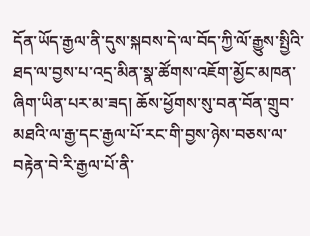དོན་ཡོད་རྒྱལ་ནི་དུས་སྐབས་དེ་ལ་བོད་ཀྱི་ལོ་རྒྱུས་སྤྱིའི་ཐད་ལ་བྱས་པ་འདྲ་མིན་སྣ་ཚོགས་འཇོག་མྱོང་མཁན་ཞིག་ཡིན་པར་མ་ཟད། ཆོས་ཕྱོགས་སུ་བན་བོན་གྲུབ་མཐའི་ལ་རྒྱ་དང་རྒྱལ་པོ་རང་གི་བྱས་ཉེས་བཅས་ལ་བརྟེན་བེ་རི་རྒྱལ་པོ་ནི་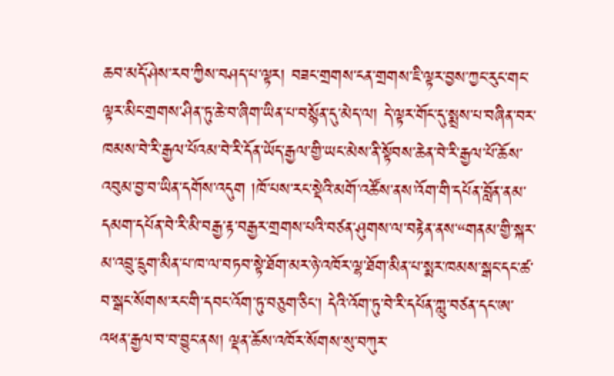ཆབ་མདོ་ཤེས་རབ་ཀྱིས་བཤད་པ་ལྟར། བཟང་གྲགས་ངན་གྲགས་ཇི་ལྟར་བྱས་ཀྱང་རུང་གང་ལྟར་མིང་གྲགས་ཤིན་ཏུ་ཆེ་བ་ཞིག་ཡིན་པ་བསྙོན་དུ་མེད་ལ། དེ་ལྟར་གོང་དུ་སྨྲས་པ་བཞིན་བར་ཁམས་བེ་རི་རྒྱལ་པོའམ་བེ་རི་དོན་ཡོད་རྒྱལ་གྱི་ཡང་མེས་ནི་སྟོབས་ཆེན་བེ་རི་རྒྱལ་པོ་ཆོས་འབུམ་བྱ་བ་ཡིན་དགོས་འདུག །ཁོ་པས་རང་སྡེའི་མགོ་འཚོས་ནས་འོག་གི་དཔོན་བློན་ནམ་དམག་དཔོན་བེ་རི་མི་བརྒྱ་རྟ་བརྒྱར་གྲགས་པའི་བཙན་ཤུགས་ལ་བརྟེན་ནས་“གནམ་གྱི་སྐར་མ་འབྲུ་དྲུག་མིན་པ་ཁ་ལ་བཏབ་སྟེ་ཐོག་མར་ཉེ་འཁོར་ལྷ་ཐོག་མིན་པ་སྨར་ཁམས་སྒང་དང་ཚ་བ་སྒང་སོགས་རང་གི་དབང་འོག་ཏུ་བཅུག་ཅིང་། དེའི་འོག་ཏུ་བེ་རི་དཔོན་ཀླུ་བཙན་དང་ཨ་འཕན་རྒྱལ་བ་བ་བྱུང་ནས། ལྡན་ཆོས་འཁོར་སོགས་སུ་བཀུར་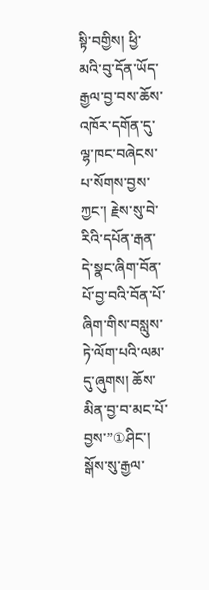སྟི་བགྱིས། ཕྱི་མའི་བུ་དོན་ཡོད་རྒྱལ་བྱ་བས་ཆོས་འཁོར་དགོན་དུ་ལྷ་ཁང་བཞེངས་པ་སོགས་བྱས་ཀྱང་། རྗེས་སུ་བེ་རིའི་དཔོན་རྒན་དེ་སྣང་ཞིག་བོན་པོ་བྱ་བའི་བོན་པོ་ཞིག་གིས་བསླུས་ཏེ་ལོག་པའི་ལམ་དུ་ཞུགས། ཆོས་མིན་བྱ་བ་མང་པོ་བྱས་”①ཤིང་། སྒོས་སུ་རྒྱལ་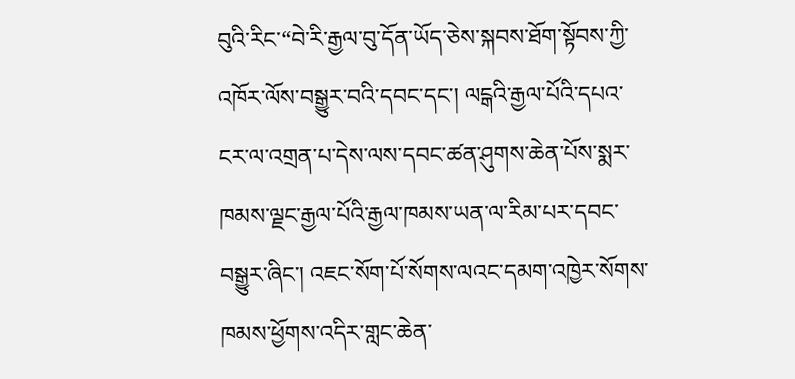བུའི་རིང་“བེ་རི་རྒྱལ་བུ་དོན་ཡོད་ཅེས་སྐབས་ཐོག་སྟོབས་ཀྱི་འཁོར་ལོས་བསྒྱུར་བའི་དབང་དང་། ལངྒའི་རྒྱལ་པོའི་དཔའ་ངར་ལ་འགྲན་པ་དེས་ལས་དབང་ཚན་ཤུགས་ཆེན་པོས་སྨར་ཁམས་ལྗང་རྒྱལ་པོའི་རྒྱལ་ཁམས་ཡན་ལ་རིམ་པར་དབང་བསྒྱུར་ཞིང་། འཇང་སོག་པོ་སོགས་ལའང་དམག་འཁྱེར་སོགས་ཁམས་ཕྱོགས་འདིར་གླང་ཆེན་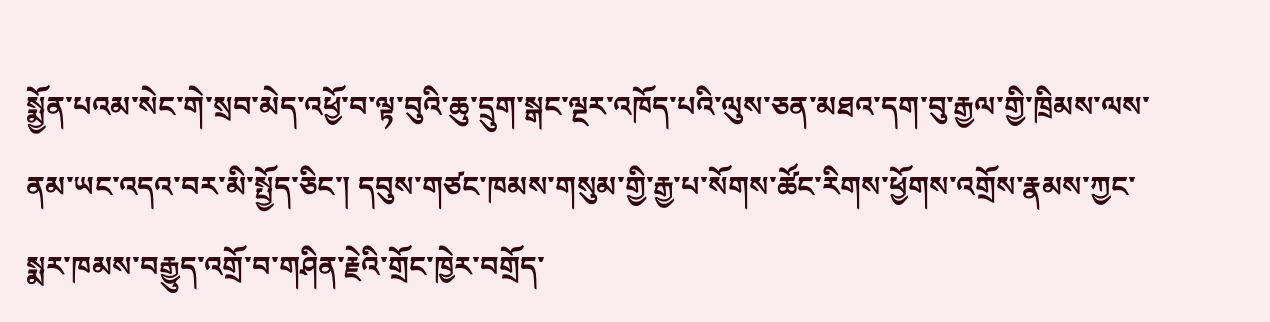སྨྱོན་པའམ་སེང་གེ་སྲབ་མེད་འཕྱོ་བ་ལྟ་བུའི་ཆུ་དྲུག་སྒང་ལྔར་འཁོད་པའི་ལུས་ཅན་མཐའ་དག་བུ་རྒྱལ་གྱི་ཁྲིམས་ལས་ནམ་ཡང་འདའ་བར་མི་སྤྱོད་ཅིང་། དབུས་གཙང་ཁམས་གསུམ་གྱི་རྒྱ་པ་སོགས་ཚོང་རིགས་ཕྱོགས་འགྲོས་རྣམས་ཀྱང་སྨར་ཁམས་བརྒྱུད་འགྲོ་བ་གཤིན་རྗེའི་གྲོང་ཁྱེར་བགྲོད་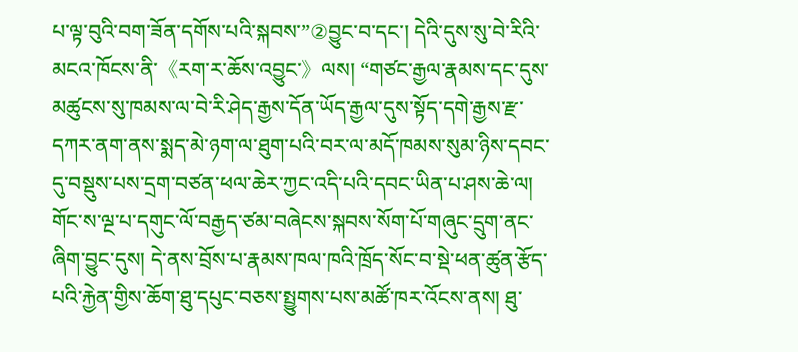པ་ལྟ་བུའི་བག་ཟོན་དགོས་པའི་སྐབས་”②བྱུང་བ་དང་། དེའི་དུས་སུ་བེ་རིའི་མངའ་ཁོངས་ནི་《རག་ར་ཆོས་འབྱུང་》ལས། “གཙང་རྒྱལ་རྣམས་དང་དུས་མཚུངས་སུ་ཁམས་ལ་བེ་རི་ཤེད་རྒྱས་དོན་ཡོད་རྒྱལ་དུས་སྟོད་དགེ་རྒྱས་རྫ་དཀར་ནག་ནས་སྨད་མེ་ཉག་ལ་ཐུག་པའི་བར་ལ་མདོ་ཁམས་སུམ་ཉིས་དབང་དུ་བསྡུས་པས་དྲག་བཙན་ཕལ་ཆེར་ཀྱང་འདི་པའི་དབང་ཡིན་པ་ཤས་ཆེ་ལ། གོང་ས་ལྔ་པ་དགུང་ལོ་བརྒྱད་ཙམ་བཞེངས་སྐབས་སོག་པོ་གཞུང་དྲུག་ནང་ཞིག་བྱུང་དུས། དེ་ནས་བྲོས་པ་རྣམས་ཁལ་ཁའི་ཁྲོད་སོང་བ་སྡེ་ཕན་ཚུན་རྩོད་པའི་རྐྱེན་གྱིས་ཆོག་ཐུ་དཔུང་བཅས་སྤྱུགས་པས་མཚོ་ཁར་འོངས་ནས། ཐུ་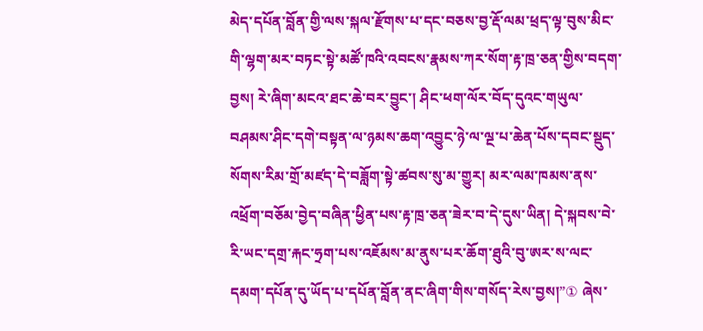མེད་དཔོན་བློན་གྱི་ལས་སྐལ་རྫོགས་པ་དང་བཅས་བྱ་རྡོ་ལམ་ཕྲད་ལྟ་བུས་མིང་གི་ལྷག་མར་བཏང་སྟེ་མཚོ་ཁའི་འབངས་རྣམས་ཀར་སོག་རྟ་ཁྲ་ཅན་གྱིས་བདག་བྱས། རེ་ཞིག་མངའ་ཐང་ཆེ་བར་བྱུང་། ཤིང་ཕག་ལོར་བོད་དུའང་གཡུལ་བཤམས་ཤིང་དགེ་བསྟན་ལ་ཉམས་ཆག་འབྱུང་ཉེ་ལ་ལྔ་པ་ཆེན་པོས་དབང་སྡུད་སོགས་རིམ་གྲོ་མཛད་དེ་བཟློག་སྟེ་ཚབས་སུ་མ་གྱུར། མར་ལམ་ཁམས་ནས་འཕྲོག་བཅོམ་བྱེད་བཞིན་ཕྱིན་པས་རྟ་ཁྲ་ཅན་ཟེར་བ་དེ་དུས་ཡིན། དེ་སྐབས་བེ་རི་ཡང་དགྲ་རྐང་ཧྲག་པས་འཇོམས་མ་ནུས་པར་ཆོག་ཐུའི་བུ་ཨར་ས་ལང་དམག་དཔོན་དུ་ཡོད་པ་དཔོན་བློན་ནང་ཞིག་གིས་གསོད་རེས་བྱས།”① ཞེས་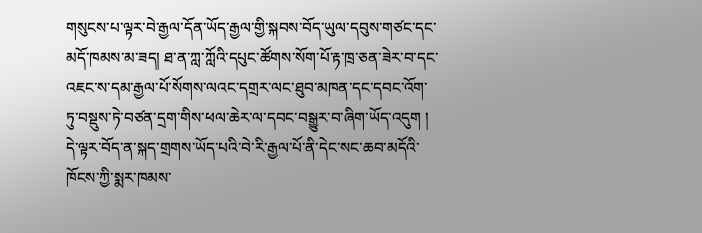གསུངས་པ་ལྟར་བེ་རྒྱལ་དོན་ཡོད་རྒྱལ་གྱི་སྐབས་བོད་ཡུལ་དབུས་གཙང་དང་མདོ་ཁམས་མ་ཟད། ཐ་ན་ཀླ་ཀློའི་དཔུང་ཚོགས་སོག་པོ་རྟ་ཁྲ་ཅན་ཟེར་བ་དང་འཇང་ས་དམ་རྒྱལ་པོ་སོགས་ལའང་དགྲར་ལང་ཐུབ་མཁན་དང་དབང་འོག་ཏུ་བསྡུས་ཏེ་བཙན་དྲག་གིས་ཕལ་ཆེར་ལ་དབང་བསྒྱུར་བ་ཞིག་ཡོད་འདུག ། དེ་ལྟར་བོད་ན་སྐད་གྲགས་ཡོད་པའི་བེ་རི་རྒྱལ་པོ་ནི་དེང་སང་ཆབ་མདོའི་ཁོངས་ཀྱི་སྨར་ཁམས་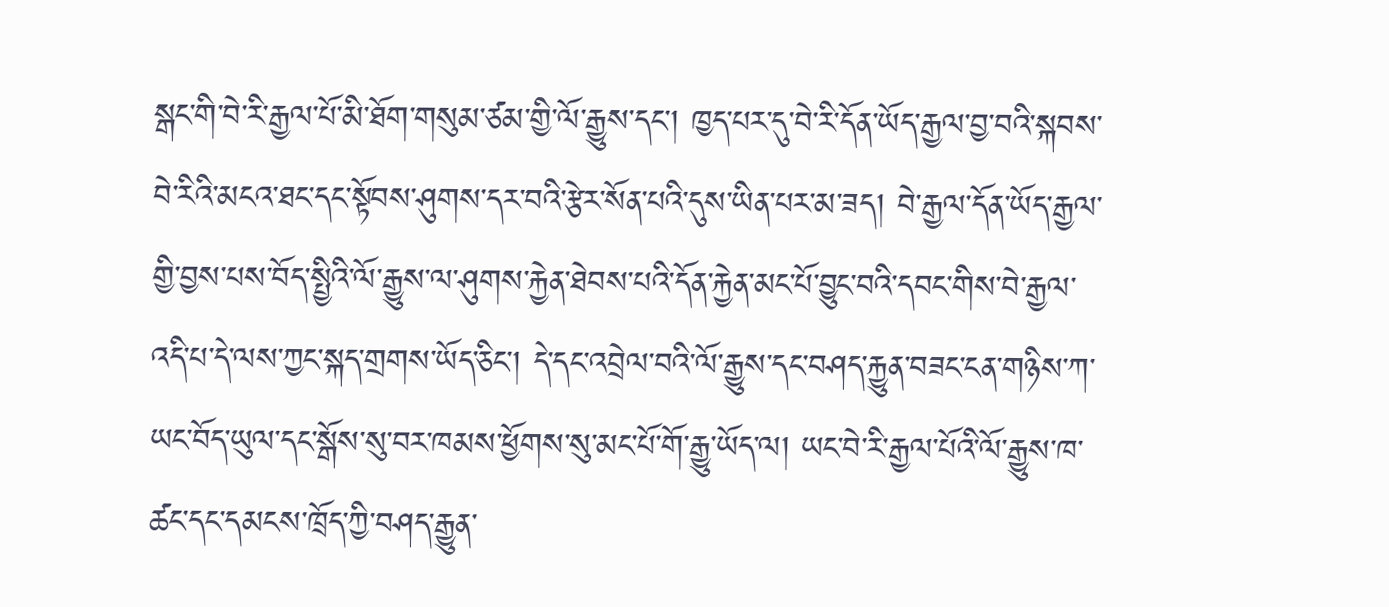སྒང་གི་བེ་རི་རྒྱལ་པོ་མི་ཐོག་གསུམ་ཙམ་གྱི་ལོ་རྒྱུས་དང་། ཁྱད་པར་དུ་བེ་རི་དོན་ཡོད་རྒྱལ་བྱ་བའི་སྐབས་བེ་རིའི་མངའ་ཐང་དང་སྟོབས་ཤུགས་དར་བའི་རྩེར་སོན་པའི་དུས་ཡིན་པར་མ་ཟད། བེ་རྒྱལ་དོན་ཡོད་རྒྱལ་གྱི་བྱས་པས་བོད་སྤྱིའི་ལོ་རྒྱུས་ལ་ཤུགས་རྐྱེན་ཐེབས་པའི་དོན་རྐྱེན་མང་པོ་བྱུང་བའི་དབང་གིས་བེ་རྒྱལ་འདི་པ་དེ་ལས་ཀྱང་སྐད་གྲགས་ཡོད་ཅིང་། དེ་དང་འབྲེལ་བའི་ལོ་རྒྱུས་དང་བཤད་རྐྱུན་བཟང་ངན་གཉིས་ཀ་ཡང་བོད་ཡུལ་དང་སྒོས་སུ་བར་ཁམས་ཕྱོགས་སུ་མང་པོ་གོ་རྒྱུ་ཡོད་ལ། ཡང་བེ་རི་རྒྱལ་པོའི་ལོ་རྒྱུས་ཁ་ཚང་དང་དམངས་ཁྲོད་ཀྱི་བཤད་རྒྱུན་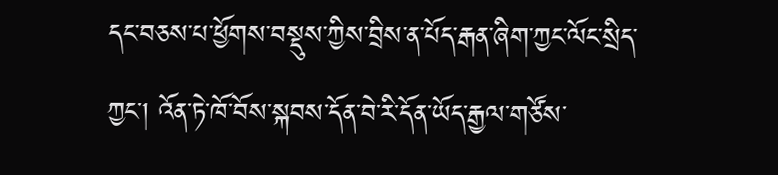དང་བཅས་པ་ཕྱོགས་བསྡུས་ཀྱིས་བྲིས་ན་པོད་རྒན་ཞིག་ཀྱང་ལོང་སྲིད་ཀྱང་། འོན་ཏེ་ཁོ་བོས་སྐབས་དོན་བེ་རི་དོན་ཡོད་རྒྱལ་གཙོས་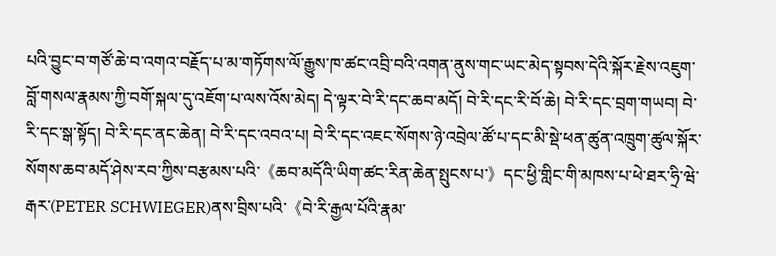པའི་བྱུང་བ་གཙོ་ཆེ་བ་འགའ་བརྗོད་པ་མ་གཏོགས་ལོ་རྒྱུས་ཁ་ཚང་འབྲི་བའི་འགན་ནུས་གང་ཡང་མེད་སྟབས་དེའི་སྐོར་རྗེས་འཇུག་བློ་གསལ་རྣམས་ཀྱི་བགོ་སྐལ་དུ་འཇོག་པ་ལས་འོས་མེད། དེ་ལྟར་བེ་རི་དང་ཆབ་མདོ། བེ་རི་དང་རི་བོ་ཆེ། བེ་རི་དང་བྲག་གཡབ། བེ་རི་དང་སྒ་སྟོད། བེ་རི་དང་ནང་ཆེན། བེ་རི་དང་འབའ་པ། བེ་རི་དང་འཇང་སོགས་ཉེ་འབྲེལ་ཚོ་པ་དང་མི་སྡེ་ཕན་ཚུན་འཁྲུག་ཚུལ་སྐོར་སོགས་ཆབ་མདོ་ཤེས་རབ་ཀྱིས་བརྩམས་པའི་《ཆབ་མདོའི་ཡིག་ཚང་རིན་ཆེན་སྤུངས་པ་》དང་ཕྱི་གླིང་གི་མཁས་པ་ཕེ་ཐར་ཧྲི་ཝེ་རྒར་(PETER SCHWIEGER)ནས་བྲིས་པའི་《བེ་རི་རྒྱལ་པོའི་རྣམ་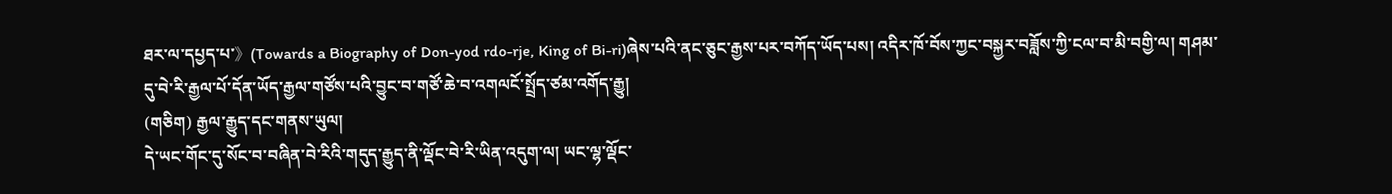ཐར་ལ་དཔྱད་པ་》(Towards a Biography of Don-yod rdo-rje, King of Bi-ri)ཞེས་པའི་ནང་ཅུང་རྒྱས་པར་བཀོད་ཡོད་པས། འདིར་ཁོ་བོས་ཀྱང་བསྐྱར་བཟློས་ཀྱི་ངལ་བ་མི་བགྱི་ལ། གཤམ་དུ་བེ་རི་རྒྱལ་པོ་དོན་ཡོད་རྒྱལ་གཙོས་པའི་བྱུང་བ་གཙོ་ཆེ་བ་འགལངོ་སྤྲོད་ཙམ་འགོད་རྒྱུ།
(གཅིག) རྒྱལ་རྒྱུད་དང་གནས་ཡུལ།
དེ་ཡང་གོང་དུ་སོང་བ་བཞིན་བེ་རིའི་གདུད་རྒྱུད་ནི་ལྡོང་བེ་རི་ཡིན་འདུག་ལ། ཡང་ལྷ་ལྡོང་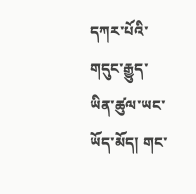དཀར་པོའི་གདུང་རྒྱུད་ཡིན་ཚུལ་ཡང་ཡོད་མོད། གང་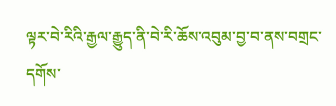ལྟར་བེ་རིའི་རྒྱལ་རྒྱུད་ནི་བེ་རི་ཆོས་འབུམ་བྱ་བ་ནས་བགྲང་དགོས་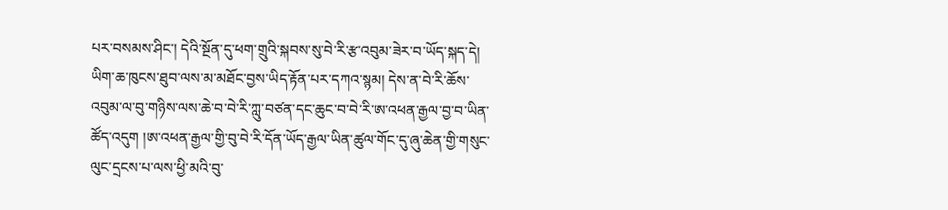པར་བསམས་ཤིང་། དེའི་སྔོན་དུ་ཕག་གྲུའི་སྐབས་སུ་བེ་རི་རྩ་འབུམ་ཟེར་བ་ཡོད་སྐད་དེ། ཡིག་ཆ་ཁུངས་ཐུབ་ལས་མ་མཐོང་བྱས་ཡིད་རྟོན་པར་དཀའ་སྙམ། དེས་ན་བེ་རི་ཆོས་འབུམ་ལ་བུ་གཉིས་ལས་ཆེ་བ་བེ་རི་ཀླུ་བཙན་དང་ཆུང་བ་བེ་རི་ཨ་འཕན་རྒྱལ་བྱ་བ་ཡིན་ཚོད་འདུག །ཨ་འཕན་རྒྱལ་གྱི་བུ་བེ་རི་དོན་ཡོད་རྒྱལ་ཡིན་ཚུལ་གོང་དུ་ཞུ་ཆེན་གྱི་གསུང་ལུང་དྲངས་པ་ལས་ཕྱི་མའི་བུ་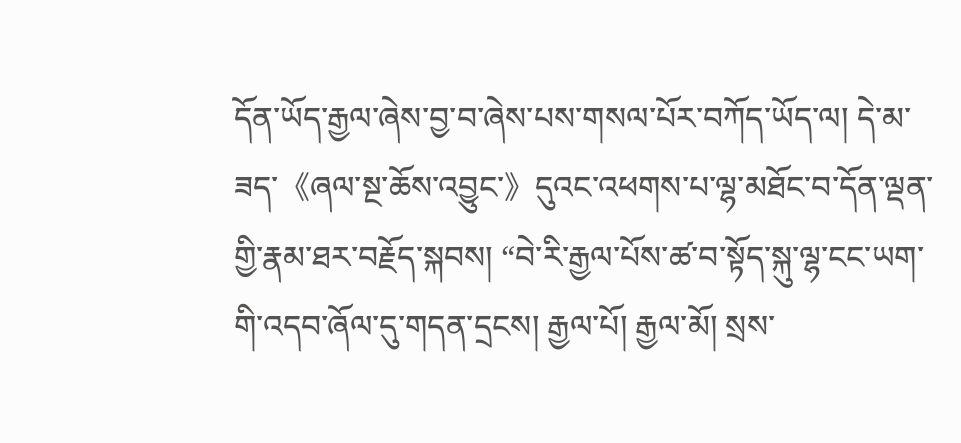དོན་ཡོད་རྒྱལ་ཞེས་བྱ་བ་ཞེས་པས་གསལ་པོར་བཀོད་ཡོད་ལ། དེ་མ་ཟད་《ཞལ་སྔ་ཆོས་འབྱུང་》དུའང་འཕགས་པ་ལྷ་མཐོང་བ་དོན་ལྡན་གྱི་རྣམ་ཐར་བརྗོད་སྐབས། “བེ་རི་རྒྱལ་པོས་ཚ་བ་སྟོད་སྐུ་ལྷ་ངང་ཡག་གི་འདབ་ཞོལ་དུ་གདན་དྲངས། རྒྱལ་པོ། རྒྱལ་མོ། སྲས་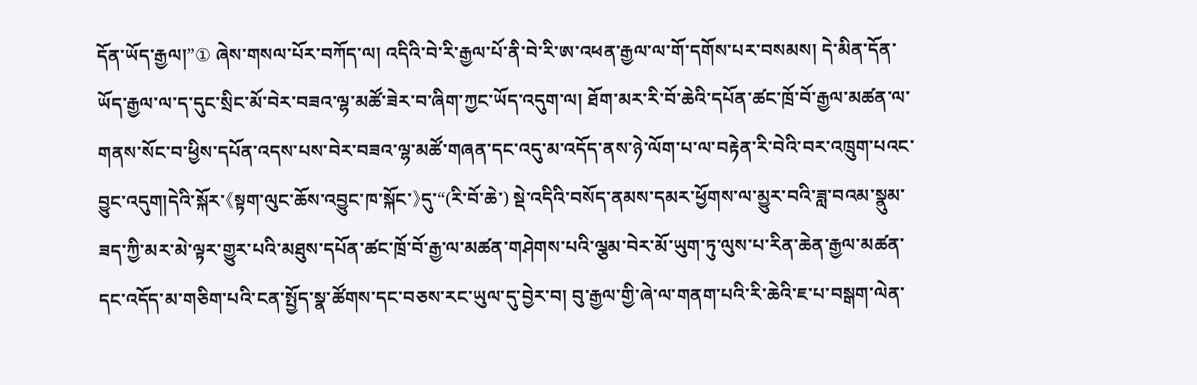དོན་ཡོད་རྒྱལ།”① ཞེས་གསལ་པོར་བཀོད་ལ། འདིའི་བེ་རི་རྒྱལ་པོ་ནི་བེ་རི་ཨ་འཕན་རྒྱལ་ལ་གོ་དགོས་པར་བསམས། དེ་མིན་དོན་ཡོད་རྒྱལ་ལ་ད་དུང་སྲིང་མོ་བེར་བཟའ་ལྷ་མཚོ་ཟེར་བ་ཞིག་ཀྱང་ཡོད་འདུག་ལ། ཐོག་མར་རི་བོ་ཆེའི་དཔོན་ཚང་ཁྲོ་བོ་རྒྱལ་མཚན་ལ་གནས་སོང་བ་ཕྱིས་དཔོན་འདས་པས་བེར་བཟའ་ལྷ་མཚོ་གཞན་དང་འདུ་མ་འདོད་ནས་ཉེ་ལོག་པ་ལ་བརྟེན་རི་བེའི་བར་འཁྲུག་པའང་བྱུང་འདུག།དེའི་སྐོར་《སྟག་ལུང་ཆོས་འབྱུང་ཁ་སྐོང་》དུ་“(རི་བོ་ཆེ་) སྡེ་འདིའི་བསོད་ནམས་དམར་ཕྱོགས་ལ་མྱུར་བའི་ཟླ་བའམ་སྣུམ་ཟད་ཀྱི་མར་མེ་ལྟར་གྱུར་པའི་མཐུས་དཔོན་ཚང་ཁྲོ་བོ་རྒྱ་ལ་མཚན་གཤེགས་པའི་ལྕམ་བེར་མོ་ཡུག་ཏུ་ལུས་པ་རིན་ཆེན་རྒྱལ་མཚན་དང་འདོད་མ་གཅིག་པའི་ངན་སྤྱོད་སྣ་ཚོགས་དང་བཅས་རང་ཡུལ་དུ་བྱེར་བ། བུ་རྒྱལ་གྱི་ཞེ་ལ་གནག་པའི་རི་ཆེའི་ཇ་པ་བསྒག་ལེན་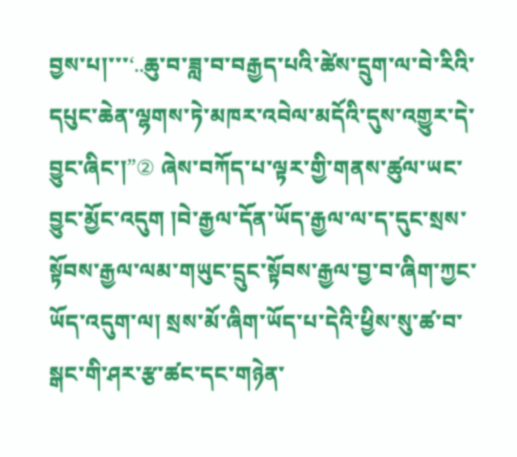བྱས་པ།་་་‘..ཆུ་བ་ཟླ་བ་བརྒྱད་པའི་ཚེས་དྲུག་ལ་བེ་རིའི་དཔུང་ཆེན་ལྷགས་ཏེ་མཁར་འབེལ་མདོའི་དུས་འགྱུར་དེ་བྱུང་ཞིང་།”② ཞེས་བཀོད་པ་ལྟར་གྱི་གནས་ཚུལ་ཡང་བྱུང་མྱོང་འདུག །བེ་རྒྱལ་དོན་ཡོད་རྒྱལ་ལ་ད་དུང་སྲས་སྟོབས་རྒྱལ་ལམ་གཡུང་དྲུང་སྟོབས་རྒྱལ་བྱ་བ་ཞིག་ཀྱང་ཡོད་འདུག་ལ། སྲས་མོ་ཞིག་ཡོད་པ་དེའི་ཕྱིས་སུ་ཚ་བ་སྒང་གི་ཤར་རྩ་ཚང་དང་གཉེན་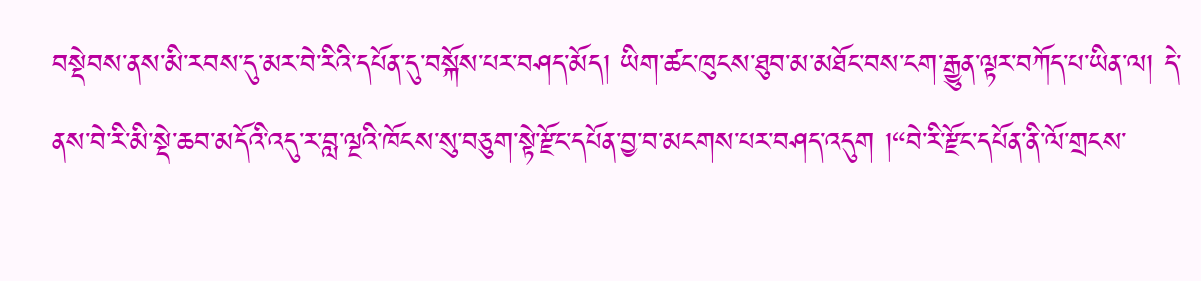བསྡེབས་ནས་མི་རབས་དུ་མར་བེ་རིའི་དཔོན་དུ་བསྐོས་པར་བཤད་མོད། ཡིག་ཚང་ཁུངས་ཐུབ་མ་མཐོང་བས་ངག་རྒྱུན་ལྟར་བཀོད་པ་ཡིན་ལ། དེ་ནས་བེ་རི་མི་སྡེ་ཆབ་མདོའི་འདུ་ར་བླ་ལྔའི་ཁོངས་སུ་བཅུག་སྟེ་རྫོང་དཔོན་བྱ་བ་མངགས་པར་བཤད་འདུག །“བེ་རི་རྫོང་དཔོན་ནི་ལོ་གྲངས་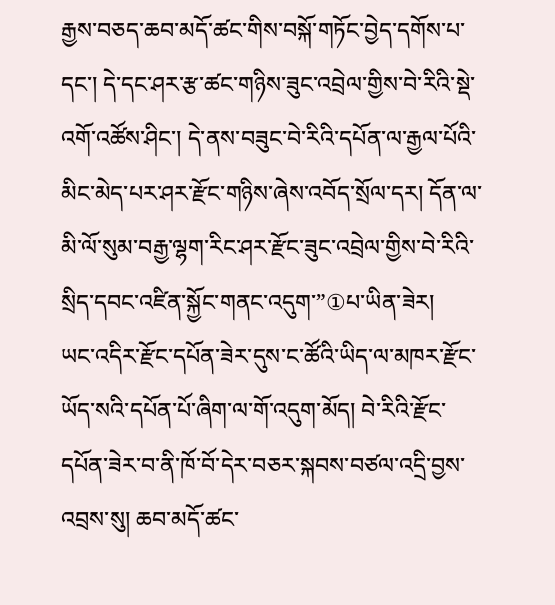རྒྱས་བཅད་ཆབ་མདོ་ཚང་གིས་བསྐོ་གཏོང་བྱེད་དགོས་པ་དང་། དེ་དང་ཤར་རྩ་ཚང་གཉིས་ཟུང་འབྲེལ་གྱིས་བེ་རིའི་སྡེ་འགོ་འཚོས་ཤིང་། དེ་ནས་བཟུང་བེ་རིའི་དཔོན་ལ་རྒྱལ་པོའི་མིང་མེད་པར་ཤར་རྫོང་གཉིས་ཞེས་འབོད་སྲོལ་དར། དོན་ལ་མི་ལོ་སུམ་བརྒྱ་ལྷག་རིང་ཤར་རྫོང་ཟུང་འབྲེལ་གྱིས་བེ་རིའི་སྲིད་དབང་འཛིན་སྐྱོང་གནང་འདུག་”①པ་ཡིན་ཟེར།
ཡང་འདིར་རྫོང་དཔོན་ཟེར་དུས་ང་ཚོའི་ཡིད་ལ་མཁར་རྫོང་ཡོད་སའི་དཔོན་པོ་ཞིག་ལ་གོ་འདུག་མོད། བེ་རིའི་རྫོང་དཔོན་ཟེར་བ་ནི་ཁོ་བོ་དེར་བཅར་སྐབས་བཙལ་འདྲི་བྱས་འབྲས་སུ། ཆབ་མདོ་ཚང་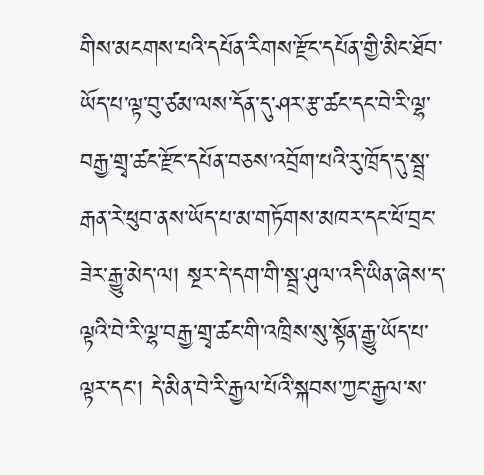གིས་མངགས་པའི་དཔོན་རིགས་རྫོང་དཔོན་གྱི་མིང་ཐོབ་ཡོད་པ་ལྟ་བུ་ཙམ་ལས་དོན་དུ་ཤར་རྩ་ཚང་དང་བེ་རི་ལྷ་བརྒྱ་གྲྭ་ཚང་རྫོང་དཔོན་བཅས་འབྲོག་པའི་རུ་ཁྲོད་དུ་སྦྲ་རྒན་རེ་ཕུབ་ནས་ཡོད་པ་མ་གཏོགས་མཁར་དང་ཕོ་བྲང་ཟེར་རྒྱུ་མེད་ལ། སྔར་དེ་དག་གི་སྦྲ་ཤུལ་འདི་ཡིན་ཞེས་ད་ལྟའི་བེ་རི་ལྷ་བརྒྱ་གྲྭ་ཚང་གི་འཁྲིས་སུ་སྟོན་རྒྱུ་ཡོད་པ་ལྟར་དང་། དེ་མིན་བེ་རི་རྒྱལ་པོའི་སྐབས་ཀྱང་རྒྱལ་ས་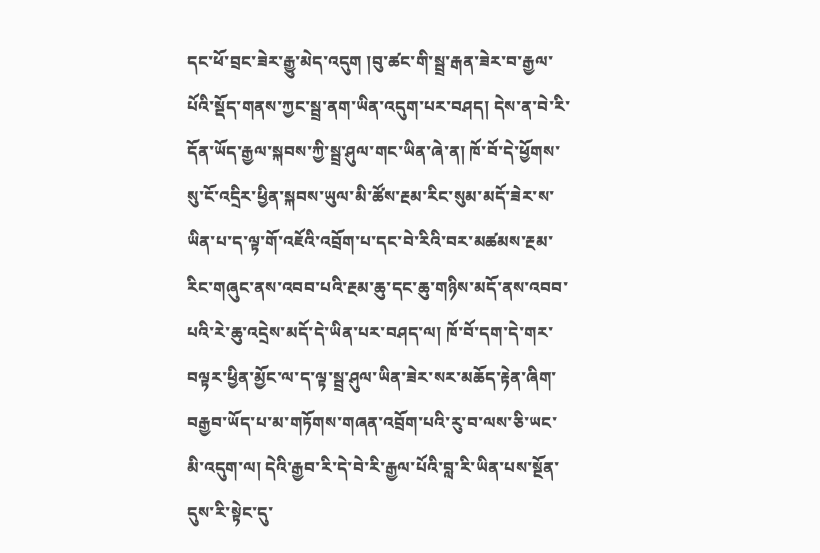དང་ཕོ་བྲང་ཟེར་རྒྱུ་མེད་འདུག །བུ་ཚང་གི་སྦྲ་རྒན་ཟེར་བ་རྒྱལ་པོའི་སྡོད་གནས་ཀྱང་སྦྲ་ནག་ཡིན་འདུག་པར་བཤད། དེས་ན་བེ་རི་དོན་ཡོད་རྒྱལ་སྐབས་ཀྱི་སྦྲ་ཤུལ་གང་ཡིན་ཞེ་ན། ཁོ་བོ་དེ་ཕྱོགས་སུ་ངོ་འདྲིར་ཕྱིན་སྐབས་ཡུལ་མི་ཚོས་རྔམ་རིང་སུམ་མདོ་ཟེར་ས་ཡིན་པ་ད་ལྟ་གོ་འཇོའི་འབྲོག་པ་དང་བེ་རིའི་བར་མཚམས་རྔམ་རིང་གཞུང་ནས་འབབ་པའི་རྔམ་ཆུ་དང་ཆུ་གཉིས་མདོ་ནས་འབབ་པའི་རེ་ཆུ་འདྲེས་མདོ་དེ་ཡིན་པར་བཤད་ལ། ཁོ་བོ་དག་དེ་གར་ བལྟར་ཕྱིན་མྱོང་ལ་ད་ལྟ་སྦྲ་ཤུལ་ཡིན་ཟེར་སར་མཆོད་རྟེན་ཞིག་བརྒྱབ་ཡོད་པ་མ་གཏོགས་གཞན་འབྲོག་པའི་རུ་བ་ལས་ཅི་ཡང་མི་འདུག་ལ། དེའི་རྒྱབ་རི་དེ་བེ་རི་རྒྱལ་པོའི་བླ་རི་ཡིན་པས་སྔོན་དུས་རི་སྟེང་དུ་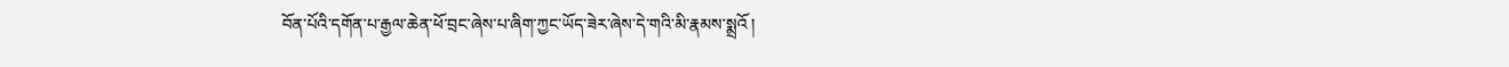བོན་པོའི་དགོན་པ་རྒྱལ་ཆེན་ཕོ་བྲང་ཞེས་པ་ཞིག་ཀྱང་ཡོད་ཟེར་ཞེས་དེ་གའི་མི་རྣམས་སྨྲའོ །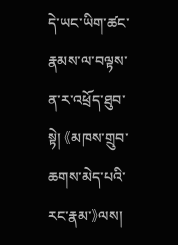དེ་ཡང་ཡིག་ཚང་རྣམས་ལ་བལྟས་ན་ར་འཕྲོད་ཐུབ་སྟེ། 《མཁས་གྲུབ་ཆགས་མེད་པའི་རང་རྣམ་》ལས།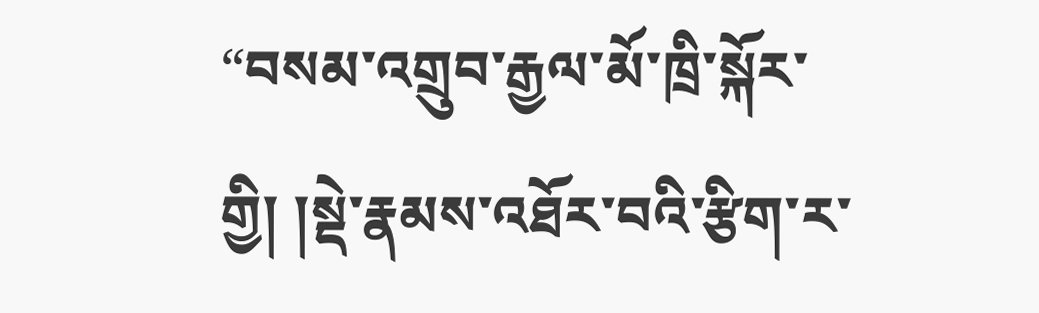“བསམ་འགྲུབ་རྒྱལ་མོ་ཁྲི་སྐོར་གྱི། །སྡེ་རྣམས་འཐོར་བའི་རྩིག་ར་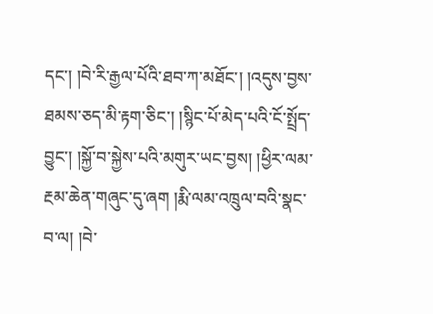དང་། །བེ་རི་རྒྱལ་པོའི་ཐབ་ཀ་མཐོང་། །འདུས་བྱས་ཐམས་ཅད་མི་རྟག་ཅིང་། །སྙིང་པོ་མེད་པའི་ངོ་སྤྲོད་བྱུང་། །སྐྱོ་བ་སྐྱེས་པའི་མགུར་ཡང་བྱས། །ཕྱིར་ལམ་རྔམ་ཆེན་གཞུང་དུ་ཞག །རྨི་ལམ་འཁྲུལ་བའི་སྣང་བ་ལ། །བེ་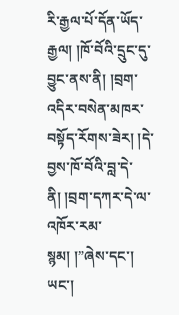རི་རྒྱལ་པོ་དོན་ཡོད་རྒྱལ། །ཁོ་བོའི་དྲུང་དུ་བྱུང་ནས་ནི། །བྲག་འདིར་བསེན་མཁར་བསྟོད་རོགས་ཟེར། །དེ་བྱས་ཁོ་བོའི་བླ་དེ་ནི། །བྲག་དཀར་དེ་ལ་འཁོར་རམ་སྙམ། །”ཞེས་དང་། ཡང་།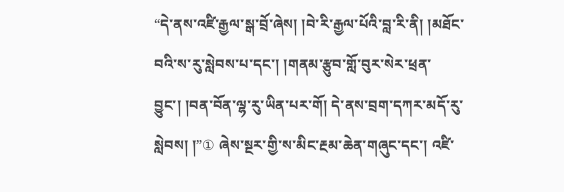“དེ་ནས་འཛི་རྒྱལ་སྒ་བྲོ་ཞེས། །བེ་རི་རྒྱལ་པོའི་བླ་རི་ནི། །མཐོང་བའི་ས་རུ་སླེབས་པ་དང་། །གནམ་རྩུབ་གློ་བུར་སེར་ཕྲན་བྱུང་། །བན་བོན་ལྷ་རུ་ཡིན་པར་གོ། དེ་ནས་བྲག་དཀར་མདོ་རུ་སླེབས། །”① ཞེས་སྔར་གྱི་ས་མིང་རྔམ་ཆེན་གཞུང་དང་། འཛི་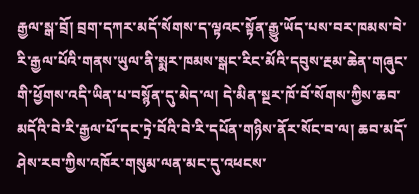རྒྱལ་སྒ་བྲོ། བྲག་དཀར་མདོ་སོགས་ད་ལྟའང་སྟོན་རྒྱུ་ཡོད་པས་བར་ཁམས་བེ་རི་རྒྱལ་པོའི་གནས་ཡུལ་ནི་སྨར་ཁམས་སྒང་རིང་མོའི་དབུས་རྔམ་ཆེན་གཞུང་གི་ཕྱོགས་འདི་ཡིན་པ་བསྙོན་དུ་མེད་ལ། དེ་མིན་སྔར་ཁོ་བོ་སོགས་ཀྱིས་ཆབ་མདོའི་བེ་རི་རྒྱལ་པོ་དང་ཏྲེ་བོའི་བེ་རི་དཔོན་གཉིས་ནོར་སོང་བ་ལ། ཆབ་མདོ་ཤེས་རབ་ཀྱིས་འཁོར་གསུམ་ལན་མང་དུ་འཕངས་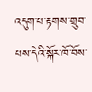འདུག་པ་རྟགས་གྲུབ་པས་དེའི་སྐོར་ཁོ་བོས་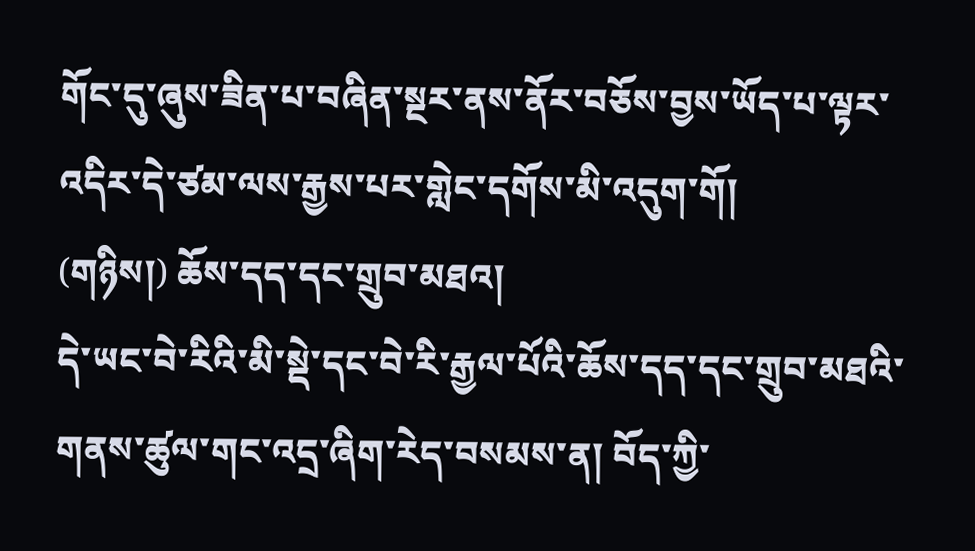གོང་དུ་ཞུས་ཟིན་པ་བཞིན་སྔར་ནས་ནོར་བཅོས་བྱས་ཡོད་པ་ལྟར་འདིར་དེ་ཙམ་ལས་རྒྱས་པར་གླེང་དགོས་མི་འདུག་གོ།
(གཉིས།) ཆོས་དད་དང་གྲུབ་མཐའ།
དེ་ཡང་བེ་རིའི་མི་སྡེ་དང་བེ་རི་རྒྱལ་པོའི་ཆོས་དད་དང་གྲུབ་མཐའི་གནས་ཚུལ་གང་འདྲ་ཞིག་རེད་བསམས་ན། བོད་ཀྱི་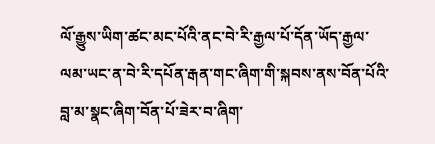ལོ་རྒྱུས་ཡིག་ཚང་མང་པོའི་ནང་བེ་རི་རྒྱལ་པོ་དོན་ཡོད་རྒྱལ་ལམ་ཡང་ན་བེ་རི་དཔོན་རྒན་གང་ཞིག་གི་སྐབས་ནས་བོན་པོའི་བླ་མ་སྣང་ཞིག་བོན་པོ་ཟེར་བ་ཞིག་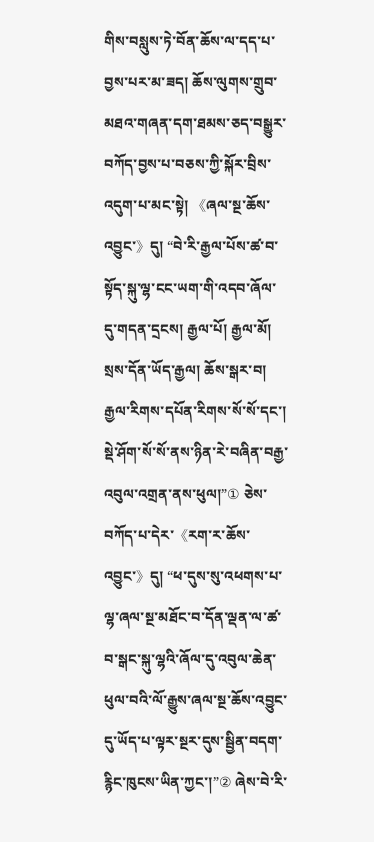གིས་བསླུས་ཏེ་བོན་ཆོས་ལ་དད་པ་བྱས་པར་མ་ཟད། ཆོས་ལུགས་གྲུབ་མཐའ་གཞན་དག་ཐམས་ཅད་བསྒྱུར་བཀོད་བྱས་པ་བཅས་ཀྱི་སྐོར་བྲིས་འདུག་པ་མང་སྟེ། 《ཞལ་སྔ་ཆོས་འབྱུང་》དུ། “བེ་རི་རྒྱལ་པོས་ཚ་བ་སྟོད་སྐུ་ལྷ་ངང་ཡག་གི་འདབ་ཞོལ་དུ་གདན་དྲངས། རྒྱལ་པོ། རྒྱལ་མོ། སྲས་དོན་ཡོད་རྒྱལ། ཆོས་སྒར་བ། རྒྱལ་རིགས་དཔོན་རིགས་སོ་སོ་དང་། སྡེ་ཤོག་སོ་སོ་ནས་ཉིན་རེ་བཞིན་བརྒྱ་འབུལ་འགྲན་ནས་ཕུལ།”① ཅེས་བཀོད་པ་དེར་《རག་ར་ཆོས་འབྱུང་》དུ། “ཕ་དུས་སུ་འཕགས་པ་ལྷ་ཞལ་སྔ་མཐོང་བ་དོན་ལྡན་ལ་ཚ་བ་སྒང་སྐུ་ལྷའི་ཞོལ་དུ་འབུལ་ཆེན་ཕུལ་བའི་ལོ་རྒྱུས་ཞལ་སྔ་ཆོས་འབྱུང་དུ་ཡོད་པ་ལྟར་སྔར་དུས་སྦྱིན་བདག་རྙིང་ཁུངས་ཡིན་ཀྱང་།”② ཞེས་བེ་རི་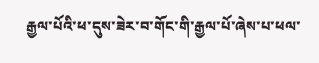རྒྱལ་པོའི་ཕ་དུས་ཟེར་བ་གོང་གི་རྒྱལ་པོ་ཞེས་པ་ཕལ་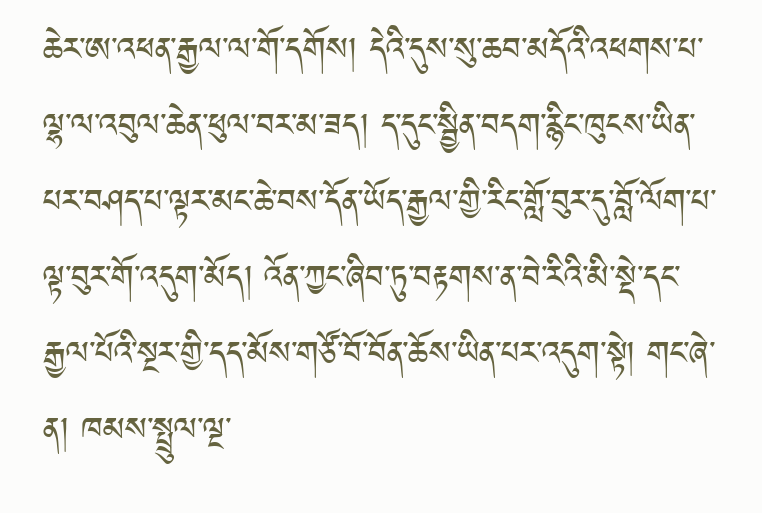ཆེར་ཨ་འཕན་རྒྱལ་ལ་གོ་དགོས། དེའི་དུས་སུ་ཆབ་མདོའི་འཕགས་པ་ལྷ་ལ་འབུལ་ཆེན་ཕུལ་བར་མ་ཟད། ད་དུང་སྦྱིན་བདག་རྙིང་ཁུངས་ཡིན་པར་བཤད་པ་ལྟར་མང་ཆེ་བས་དོན་ཡོད་རྒྱལ་གྱི་རིང་གློ་བུར་དུ་བློ་ལོག་པ་ལྟ་བུར་གོ་འདུག་མོད། འོན་ཀྱང་ཞིབ་ཏུ་བརྟགས་ན་བེ་རིའི་མི་སྡེ་དང་རྒྱལ་པོའི་སྔར་གྱི་དད་མོས་གཙོ་བོ་བོན་ཆོས་ཡིན་པར་འདུག་སྟེ། གང་ཞེ་ན། ཁམས་སྤྲུལ་ལྔ་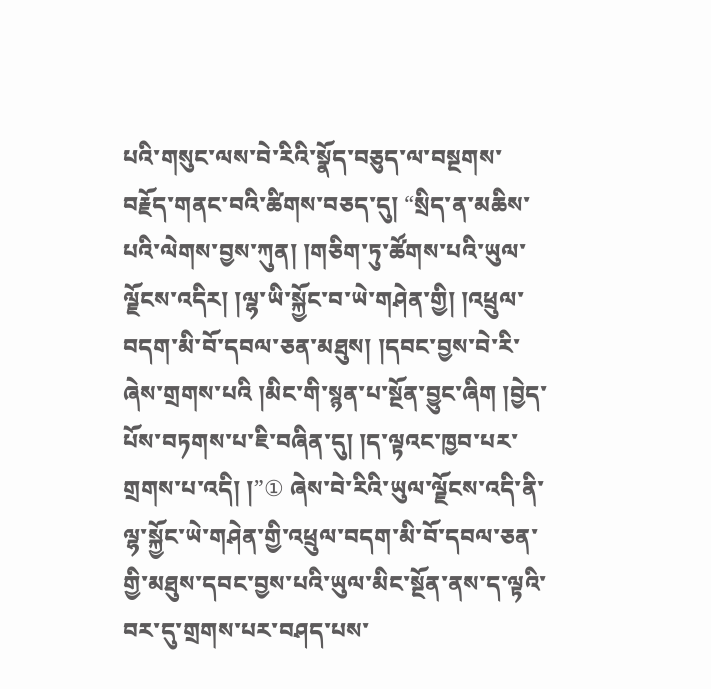པའི་གསུང་ལས་བེ་རིའི་སྣོད་བཅུད་ལ་བསྔགས་བརྗོད་གནང་བའི་ཚིགས་བཅད་དུ། “སྲིད་ན་མཆིས་པའི་ལེགས་བྱས་ཀུན། །གཅིག་ཏུ་ཚོགས་པའི་ཡུལ་ལྗོངས་འདིར། །ལྷ་ཡི་སྐྱོང་བ་ཡེ་གཤེན་གྱི། །འཕྲུལ་བདག་མི་བོ་དབལ་ཅན་མཐུས། །དབང་བྱས་བེ་རི་ཞེས་གྲགས་པའི །མིང་གི་སྙན་པ་སྔོན་བྱུང་ཞིག །བྱེད་པོས་བཏགས་པ་ཇི་བཞིན་དུ། །ད་ལྟའང་ཁྱབ་པར་གྲགས་པ་འདི། །”① ཞེས་བེ་རིའི་ཡུལ་ལྗོངས་འདི་ནི་ལྷ་སྐྱོང་ཡེ་གཤེན་གྱི་འཕྲུལ་བདག་མི་བོ་དབལ་ཅན་གྱི་མཐུས་དབང་བྱས་པའི་ཡུལ་མིང་སྔོན་ནས་ད་ལྟའི་བར་དུ་གྲགས་པར་བཤད་པས་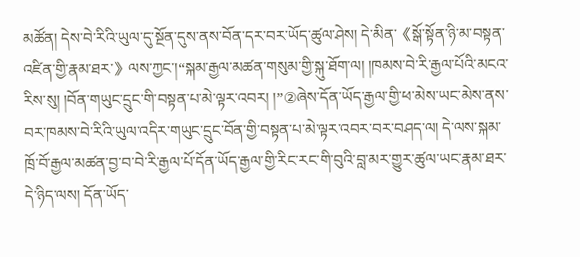མཚོན། དེས་བེ་རིའི་ཡུལ་དུ་སྔོན་དུས་ནས་བོན་དར་བར་ཡོད་ཚུལ་ཤེས། དེ་མིན་《སྒོ་སྟོན་ཉི་མ་བསྟན་འཛིན་གྱི་རྣམ་ཐར་》ལས་ཀྱང་།“སྐམ་རྒྱལ་མཚན་གསུམ་གྱི་སྐུ་ཐོག་ལ། །ཁམས་བེ་རི་རྒྱལ་པོའི་མངའ་རིས་སུ། །བོན་གཡུང་དྲུང་གི་བསྟན་པ་མེ་ལྟར་འབར། །”②ཞེས་དོན་ཡོད་རྒྱལ་གྱི་ཕ་མེས་ཡང་མེས་ནས་བར་ཁམས་བེ་རིའི་ཡུལ་འདིར་གཡུང་དྲུང་བོན་གྱི་བསྟན་པ་མེ་ལྟར་འབར་བར་བཤད་ལ། དེ་ལས་སྐམ་ཁྲོ་བོ་རྒྱལ་མཚན་བྱ་བ་བེ་རི་རྒྱལ་པོ་དོན་ཡོད་རྒྱལ་གྱི་རིང་རང་གི་བུའི་བླ་མར་གྱུར་ཚུལ་ཡང་རྣམ་ཐར་དེ་ཉིད་ལས། དོན་ཡོད་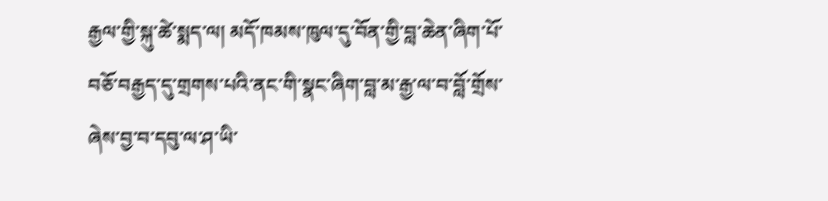རྒྱལ་གྱི་སྐུ་ཚེ་སྨད་ལ། མདོ་ཁམས་ཁུལ་དུ་བོན་གྱི་བླ་ཆེན་ཞིག་པོ་བཅོ་བརྒྱད་དུ་གྲགས་པའི་ནང་གི་སྣང་ཞིག་བླ་མ་རྒྱ་ལ་བ་བློ་གྲོས་ཞེས་བྱ་བ་དབུ་ལ་ཤ་ཡི་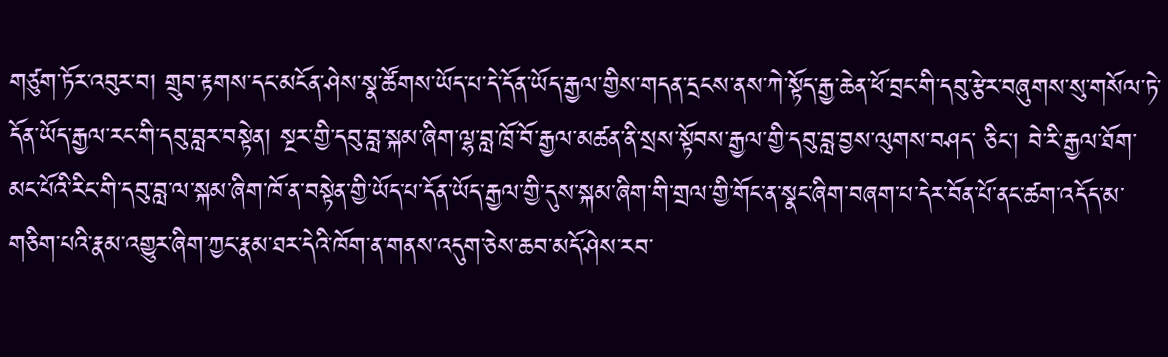གཙུག་ཏོར་འབུར་བ། གྲུབ་རྟགས་དང་མངོན་ཤེས་སྣ་ཚོགས་ཡོད་པ་དེ་དོན་ཡོད་རྒྱལ་གྱིས་གདན་དྲངས་ནས་ཀེ་སྟོད་རྒྱ་ཆེན་ཕོ་བྲང་གི་དབུ་རྩེར་བཞུགས་སུ་གསོལ་ཏེ་དོན་ཡོད་རྒྱལ་རང་གི་དབུ་བླར་བསྟེན། སྔར་གྱི་དབུ་བླ་སྐམ་ཞིག་ལྷ་བླ་ཁྲོ་བོ་རྒྱལ་མཚན་ནི་སྲས་སྟོབས་རྒྱལ་གྱི་དབུ་བླ་བྱས་ལུགས་བཤད་ ཅིང་། བེ་རི་རྒྱལ་ཐོག་མང་པོའི་རིང་གི་དབུ་བླ་ལ་སྐམ་ཞིག་ཁོ་ན་བསྟེན་གྱི་ཡོད་པ་དོན་ཡོད་རྒྱལ་གྱི་དུས་སྐམ་ཞིག་གི་གྲལ་གྱི་གོང་ན་སྣང་ཞིག་བཞག་པ་དེར་བོན་པོ་ནང་ཚག་འདོད་མ་གཅིག་པའི་རྣམ་འགྱུར་ཞིག་ཀྱང་རྣམ་ཐར་དེའི་ཁོག་ན་གནས་འདུག་ཅེས་ཆབ་མདོ་ཤེས་རབ་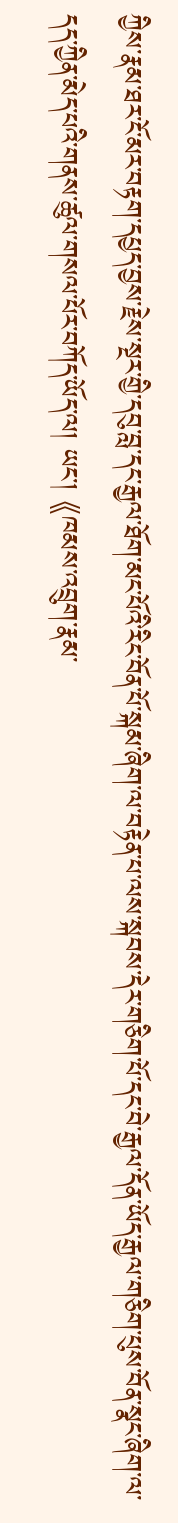ཀྱིས་རྣམ་ཐར་ངོ་མར་བརྟག་དཔྱད་བྱས་རྗེས་སྔར་གྱི་དབུ་བླ་དང་རྒྱལ་ཐོག་མང་པོའི་རིང་བོན་པོ་སྐམ་ཞིག་ལ་བརྟེན་པ་ལས་སྐབས་དེར་གཅིག་པོ་དང་བེ་རྒྱལ་དོན་ཡོད་རྒྱལ་གཅིག་པུས་བོན་སྣང་ཞིག་ལ་དད་ཀྱིན་མེད་པའི་གནས་ཚུལ་གསལ་པོར་བཀོད་ཡོད་ལ། ཡང་། 《ཁམས་འབྲུག་རྣམ་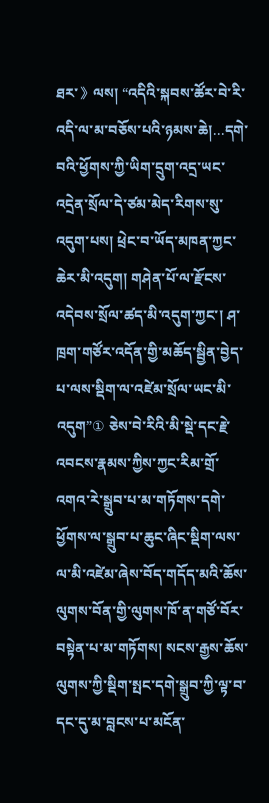ཐར་》ལས། “འདིའི་སྐབས་ཚོར་བེ་རི་འདི་ལ་མ་བཅོས་པའི་ཉམས་ཆེ།...དགེ་བའི་ཕྱོགས་ཀྱི་ཡིག་དྲུག་འདྲ་ཡང་འདྲེན་སྲོལ་དེ་ཙམ་མེད་རིགས་སུ་འདུག་པས། ཕྲེང་བ་ཡོད་མཁན་ཀྱང་ཆེར་མི་འདུག། གཤེན་པོ་ལ་རྫོངས་འདེབས་སྲོལ་ཚད་མི་འདུག་ཀྱང་། ཤ་ཁྲག་གཙོར་འདོན་གྱི་མཆོད་སྦྱིན་བྱེད་པ་ལས་སྡིག་ལ་འཛེམ་སྲོལ་ཡང་མི་འདུག”① ཅེས་བེ་རིའི་མི་སྡེ་དང་རྗེ་འབངས་རྣམས་ཀྱིས་ཀྱང་རིམ་གྲོ་འགའ་རེ་སྒྲུབ་པ་མ་གཏོགས་དགེ་ཕྱོགས་ལ་སྒྲུབ་པ་ཆུང་ཞིང་སྡིག་ལས་ལ་མི་འཛེམ་ཞེས་བོད་གདོད་མའི་ཆོས་ལུགས་བོན་གྱི་ལུགས་ཁོ་ན་གཙོ་བོར་བསྟེན་པ་མ་གཏོགས། སངས་རྒྱས་ཆོས་ལུགས་ཀྱི་སྡིག་སྤང་དགེ་སྒྲུབ་ཀྱི་ལྟ་བ་དང་དུ་མ་བླངས་པ་མངོན་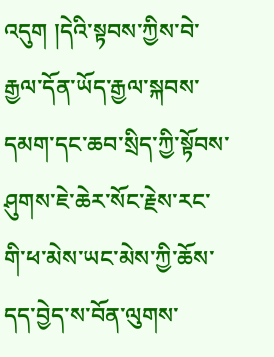འདུག །དེའི་སྟབས་ཀྱིས་བེ་རྒྱལ་དོན་ཡོད་རྒྱལ་སྐབས་དམག་དང་ཆབ་སྲིད་ཀྱི་སྟོབས་ཤུགས་ཇེ་ཆེར་སོང་རྗེས་རང་གི་ཕ་མེས་ཡང་མེས་ཀྱི་ཆོས་དད་བྱེད་ས་བོན་ལུགས་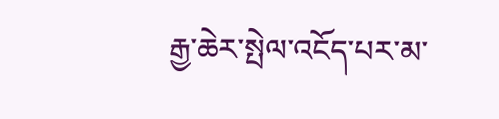རྒྱ་ཆེར་སྤེལ་འངོད་པར་མ་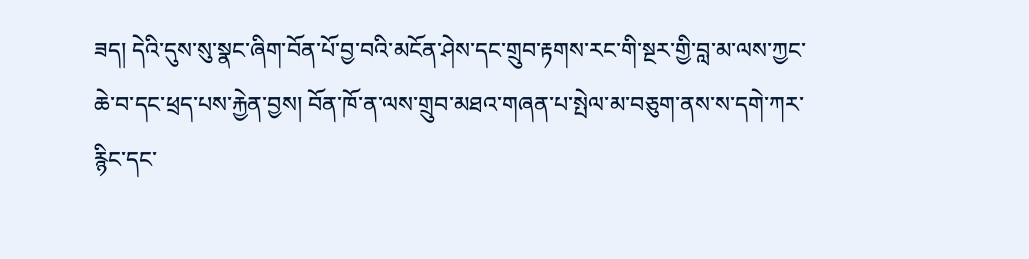ཟད། དེའི་དུས་སུ་སྣང་ཞིག་བོན་པོ་བྱ་བའི་མངོན་ཤེས་དང་གྲུབ་རྟགས་རང་གི་སྔར་གྱི་བླ་མ་ལས་ཀྱང་ཆེ་བ་དང་ཕྲད་པས་རྐྱེན་བྱས། བོན་ཁོ་ན་ལས་གྲུབ་མཐའ་གཞན་པ་སྤེལ་མ་བཅུག་ནས་ས་དགེ་ཀར་རྙིང་དང་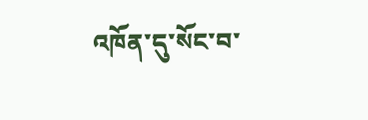འཁོན་དུ་སོང་བ་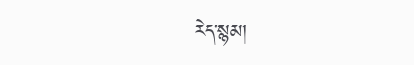རེད་སྙམ།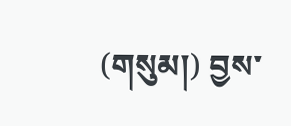(གསུམ།) བྱས་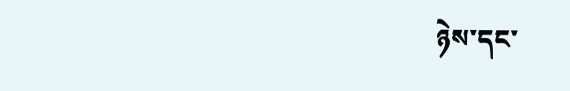ཉེས་དང་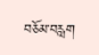བཅོམ་བརླག